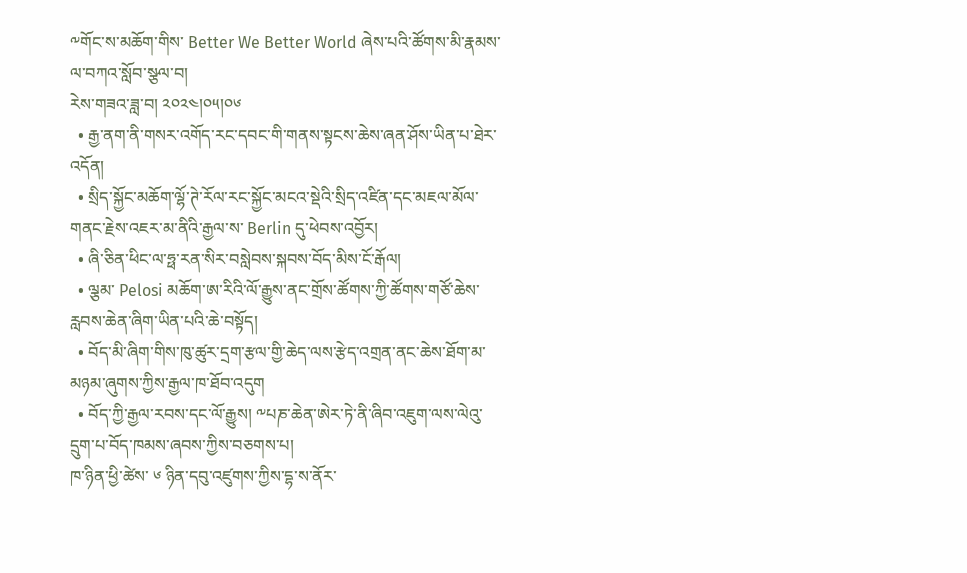༸གོང་ས་མཆོག་གིས་ Better We Better World ཞེས་པའི་ཚོགས་མི་རྣམས་ལ་བཀའ་སློབ་སྩལ་བ།
རེས་གཟའ་ཟླ་བ། ༢༠༢༤།༠༥།༠༦
  • རྒྱ་ནག་ནི་གསར་འགོད་རང་དབང་གི་གནས་སྟངས་ཆེས་ཞན་ཤོས་ཡིན་པ་ཐེར་འདོན།
  • སྲིད་སྐྱོང་མཆོག་ལྷོ་ཊེ་རོལ་རང་སྐྱོང་མངའ་སྡེའི་སྲིད་འཛིན་དང་མཇལ་མོལ་གནང་རྗེས་འཇར་མ་ནིའི་རྒྱལ་ས་ Berlin དུ་ཕེབས་འབྱོར།
  • ཞི་ཅིན་ཕིང་ལ་ཧྥ་རན་སིར་བསླེབས་སྐབས་བོད་མིས་ངོ་རྒོལ།
  • ལྕམ་ Pelosi མཆོག་ཨ་རིའི་ལོ་རྒྱུས་ནང་གྲོས་ཚོགས་ཀྱི་ཚོགས་གཙོ་ཆེས་རླབས་ཆེན་ཞིག་ཡིན་པའི་ཆེ་བསྟོད།
  • བོད་མི་ཞིག་གིས་ཁུ་ཚུར་དྲག་རྩལ་གྱི་ཆེད་ལས་རྩེད་འགྲན་ནང་ཆེས་ཐོག་མ་མཉམ་ཞུགས་ཀྱིས་རྒྱལ་ཁ་ཐོབ་འདུག
  • བོད་ཀྱི་རྒྱལ་རབས་དང་ལོ་རྒྱུས། ༸པཎ་ཆེན་ཨེར་ཏེ་ནི་ཞིབ་འཇུག་ལས་ལེའུ་དྲུག་པ་བོད་ཁམས་ཞབས་ཀྱིས་བཅགས་པ།
ཁ་ཉིན་ཕྱི་ཚེས་ ༦ ཉིན་དབུ་འཛུགས་ཀྱིས་དྷ་ས་ནོར་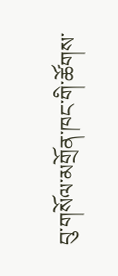བུ་གསོལ་མགྲོན་ཁང་གི་ཚོགས་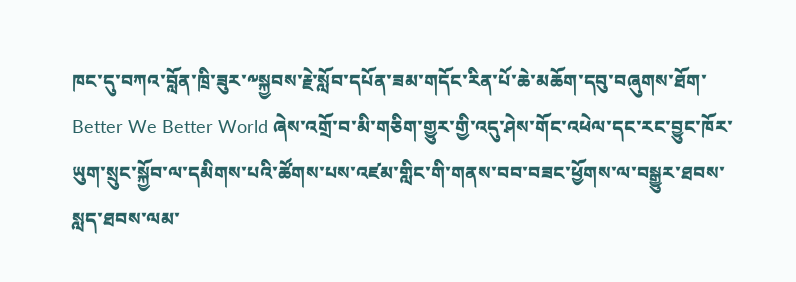ཁང་དུ་བཀའ་བློན་ཁྲི་ཟུར་༸སྐྱབས་རྗེ་སློབ་དཔོན་ཟམ་གདོང་རིན་པོ་ཆེ་མཆོག་དབུ་བཞུགས་ཐོག་ Better We Better World ཞེས་འགྲོ་བ་མི་གཅིག་གྱུར་གྱི་འདུ་ཤེས་གོང་འཕེལ་དང་རང་བྱུང་ཁོར་ཡུག་སྲུང་སྐྱོབ་ལ་དམིགས་པའི་ཚོགས་པས་འཛམ་གླིང་གི་གནས་བབ་བཟང་ཕྱོགས་ལ་བསྒྱུར་ཐབས་སླད་ཐབས་ལམ་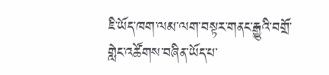ཇི་ཡོད་ཁག་ལམ་ལག་བསྟར་གནང་རྒྱུའི་བགྲོ་གླེང་འཚོགས་བཞིན་ཡོད་པ་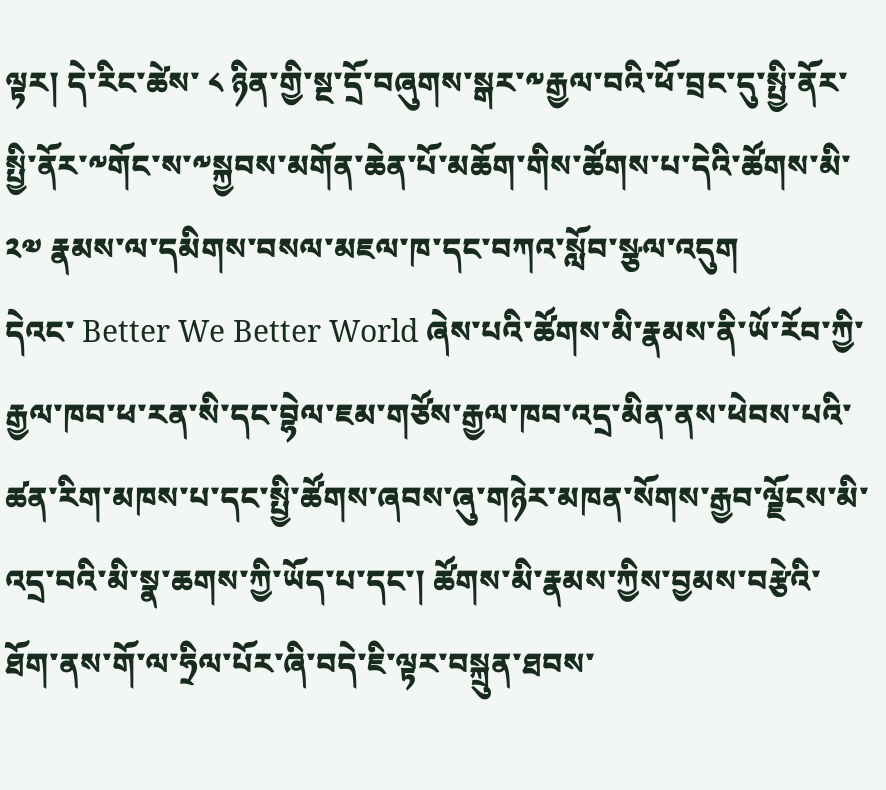ལྟར། དེ་རིང་ཚེས་ ༨ ཉིན་གྱི་སྔ་དྲོ་བཞུགས་སྒར་༸རྒྱལ་བའི་ཕོ་བྲང་དུ་སྤྱི་ནོར་སྤྱི་ནོར་༸གོང་ས་༸སྐྱབས་མགོན་ཆེན་པོ་མཆོག་གིས་ཚོགས་པ་དེའི་ཚོགས་མི་ ༢༧ རྣམས་ལ་དམིགས་བསལ་མཇལ་ཁ་དང་བཀའ་སློབ་སྩལ་འདུག
དེའང་ Better We Better World ཞེས་པའི་ཚོགས་མི་རྣམས་ནི་ཡོ་རོབ་ཀྱི་རྒྱལ་ཁབ་ཕ་རན་སི་དང་བྷེལ་ཇམ་གཙོས་རྒྱལ་ཁབ་འདྲ་མིན་ནས་ཕེབས་པའི་ཚན་རིག་མཁས་པ་དང་སྤྱི་ཚོགས་ཞབས་ཞུ་གཉེར་མཁན་སོགས་རྒྱབ་ལྗོངས་མི་འདྲ་བའི་མི་སྣ་ཆགས་ཀྱི་ཡོད་པ་དང་། ཚོགས་མི་རྣམས་ཀྱིས་བྱམས་བརྩེའི་ཐོག་ནས་གོ་ལ་ཧྲིལ་པོར་ཞི་བདེ་ཇི་ལྟར་བསྐྲུན་ཐབས་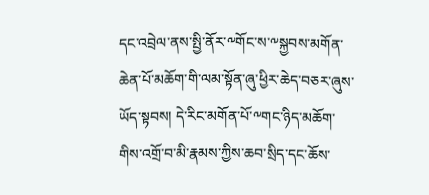དང་འབྲེལ་ནས་སྤྱི་ནོར་༸གོང་ས་༸སྐྱབས་མགོན་ཆེན་པོ་མཆོག་གི་ལམ་སྟོན་ཞུ་ཕྱིར་ཆེད་བཅར་ཞུས་ཡོད་སྟབས། དེ་རིང་མགོན་པོ་༸གང་ཉིད་མཆོག་གིས་འགྲོ་བ་མི་རྣམས་ཀྱིས་ཆབ་སྲིད་དང་ཆོས་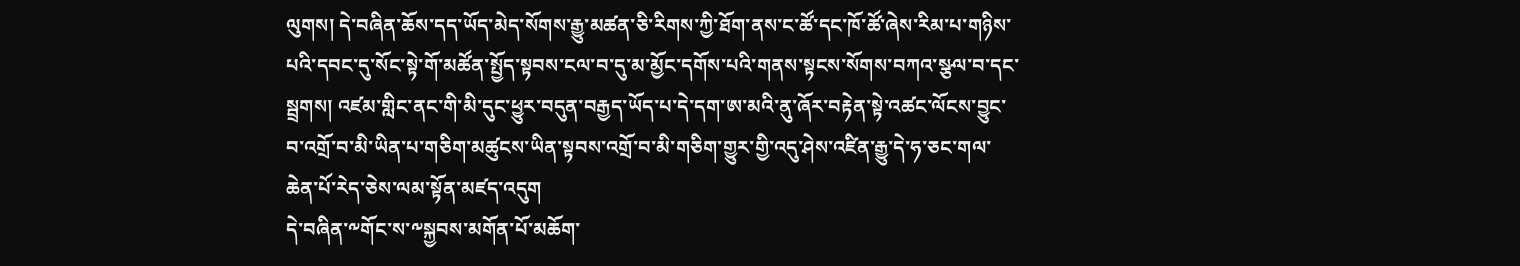ལུགས། དེ་བཞིན་ཆོས་དད་ཡོད་མེད་སོགས་རྒྱུ་མཚན་ཅི་རིགས་ཀྱི་ཐོག་ནས་ང་ཚོ་དང་ཁོ་ཚོ་ཞེས་རིམ་པ་གཉིས་པའི་དབང་དུ་སོང་སྟེ་གོ་མཚོན་སྤྱོད་སྟབས་ངལ་བ་དུ་མ་མྱོང་དགོས་པའི་གནས་སྟངས་སོགས་བཀའ་སྩལ་བ་དང་སྦྲགས། འཛམ་གླིང་ནང་གི་མི་དུང་ཕྱུར་བདུན་བརྒྱད་ཡོད་པ་དེ་དག་ཨ་མའི་ནུ་ཞོར་བརྟེན་སྟེ་འཚང་ལོངས་བྱུང་བ་འགྲོ་བ་མི་ཡིན་པ་གཅིག་མཚུངས་ཡིན་སྟབས་འགྲོ་བ་མི་གཅིག་གྱུར་གྱི་འདུ་ཤེས་འཛིན་རྒྱུ་དེ་ཧ་ཅང་གལ་ཆེན་པོ་རེད་ཅེས་ལམ་སྟོན་མཛད་འདུག
དེ་བཞིན་༸གོང་ས་༸སྐྱབས་མགོན་པོ་མཆོག་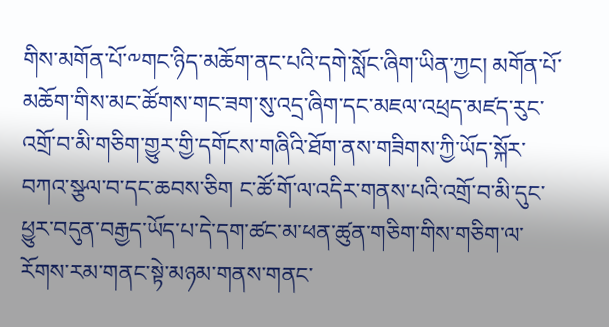གིས་མགོན་པོ་༸གང་ཉིད་མཆོག་ནང་པའི་དགེ་སློང་ཞིག་ཡིན་ཀྱང། མགོན་པོ་མཆོག་གིས་མང་ཚོགས་གང་ཟག་སུ་འདྲ་ཞིག་དང་མཇལ་འཕྲད་མཛད་རུང་འགྲོ་བ་མི་གཅིག་གྱུར་གྱི་དགོངས་གཞིའི་ཐོག་ནས་གཟིགས་ཀྱི་ཡོད་སྐོར་བཀའ་སྩལ་བ་དང་ཆབས་ཅིག ང་ཚོ་གོ་ལ་འདིར་གནས་པའི་འགྲོ་བ་མི་དུང་ཕྱུར་བདུན་བརྒྱད་ཡོད་པ་དེ་དག་ཚང་མ་ཕན་ཚུན་གཅིག་གིས་གཅིག་ལ་རོགས་རམ་གནང་སྟེ་མཉམ་གནས་གནང་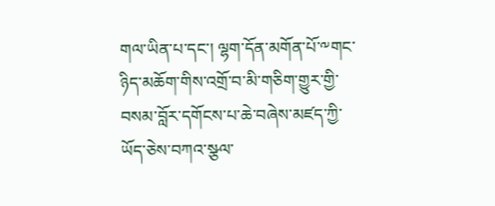གལ་ཡིན་པ་དང་། ལྷག་དོན་མགོན་པོ་༸གང་ཉིད་མཆོག་གིས་འགྲོ་བ་མི་གཅིག་གྱུར་གྱི་བསམ་བློར་དགོངས་པ་ཆེ་བཞེས་མཛད་ཀྱི་ཡོད་ཅེས་བཀའ་སྩལ་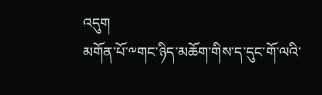འདུག
མགོན་པོ་༸གང་ཉིད་མཆོག་གིས་ད་དུང་གོ་ལའི་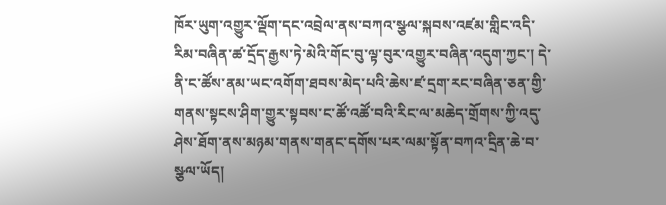ཁོར་ཡུག་འགྱུར་ལྡོག་དང་འབྲེལ་ནས་བཀའ་སྩལ་སྐབས་འཛམ་གླིང་འདི་རིམ་བཞིན་ཚ་དྲོད་རྒྱས་ཏེ་མེའི་གོང་བུ་ལྟ་བུར་འགྱུར་བཞིན་འདུག་ཀྱང་། དེ་ནི་ང་ཚོས་ནམ་ཡང་འགོག་ཐབས་མེད་པའི་ཆེས་ཛ་དྲག་རང་བཞིན་ཅན་གྱི་གནས་སྟངས་ཤིག་གྱུར་སྟབས་ང་ཚོ་འཚོ་བའི་རིང་ལ་མཆེད་གྲོགས་ཀྱི་འདུ་ཤེས་ཐོག་ནས་མཉམ་གནས་གནང་དགོས་པར་ལམ་སྟོན་བཀའ་དྲིན་ཆེ་བ་སྩལ་ཡོད།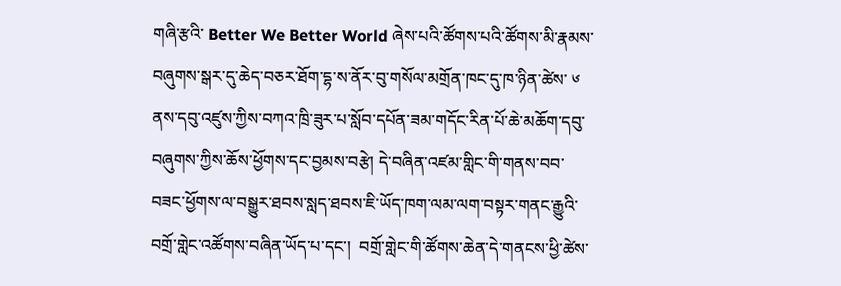གཞི་རྩའི་ Better We Better World ཞེས་པའི་ཚོགས་པའི་ཚོགས་མི་རྣམས་བཞུགས་སྒར་དུ་ཆེད་བཅར་ཐོག་དྷ་ས་ནོར་བུ་གསོལ་མགྲོན་ཁང་དུ་ཁ་ཉིན་ཚེས་ ༦ ནས་དབུ་འཛུས་ཀྱིས་བཀའ་ཁྲི་ཟུར་པ་སློབ་དཔོན་ཟམ་གདོང་རིན་པོ་ཆེ་མཆོག་དབུ་བཞུགས་ཀྱིས་ཆོས་ཕྱོགས་དང་བྱམས་བརྩེ། དེ་བཞིན་འཛམ་གླིང་གི་གནས་བབ་བཟང་ཕྱོགས་ལ་བསྒྱུར་ཐབས་སླད་ཐབས་ཇི་ཡོད་ཁག་ལམ་ལག་བསྟར་གནང་རྒྱུའི་བགྲོ་གླེང་འཚོགས་བཞིན་ཡོད་པ་དང་།  བགྲོ་གླེང་གི་ཚོགས་ཆེན་དེ་གནངས་ཕྱི་ཚེས་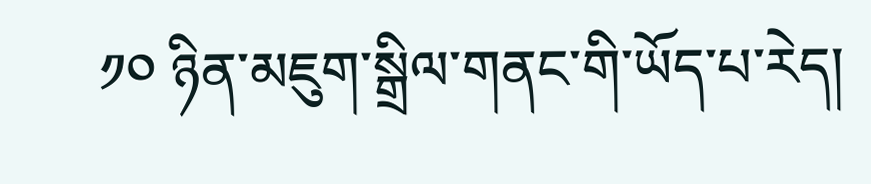༡༠ ཉིན་མཇུག་སྒྲིལ་གནང་གི་ཡོད་པ་རེད།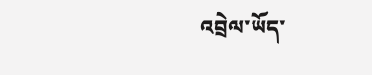འབྲེལ་ཡོད་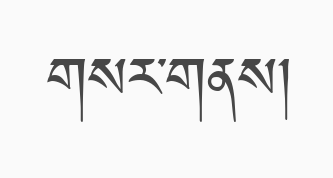གསར་གནས།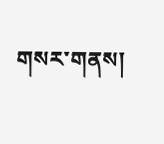གསར་གནས།